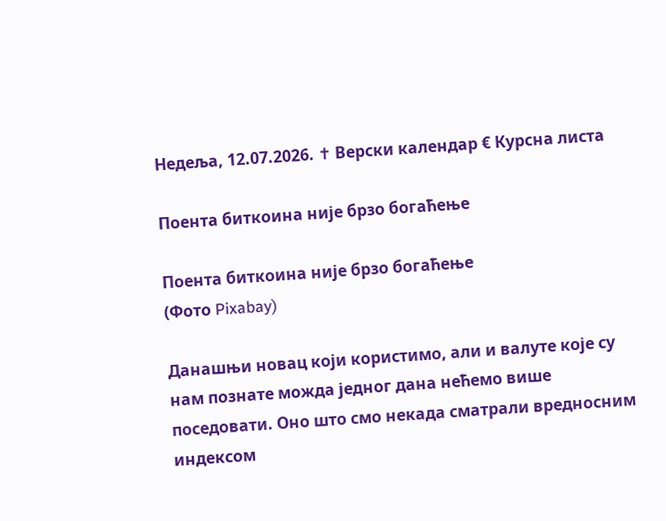Недеља, 12.07.2026. ✝ Верски календар € Курсна листа

Поента биткоина није брзо богаћење

Поента биткоина није брзо богаћење
(Фото Pixabay)

Данашњи новац који користимо, али и валуте које су нам познате можда једног дана нећемо више поседовати. Оно што смо некада сматрали вредносним индексом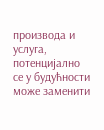производа и услуга, потенцијално се у будућности може заменити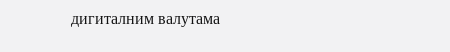дигиталним валутама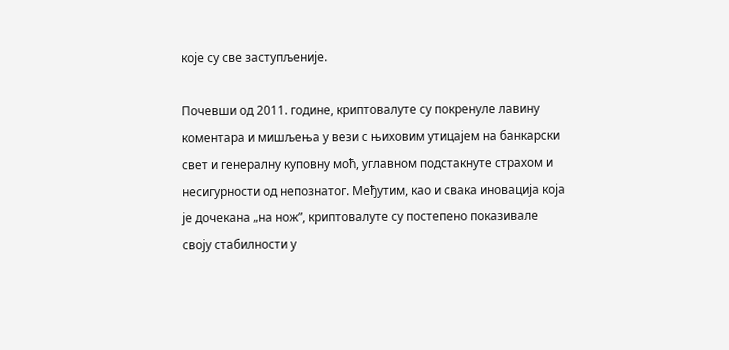које су све заступљеније.

Почевши од 2011. године, криптовалуте су покренуле лавину коментара и мишљења у вези с њиховим утицајем на банкарски свет и генералну куповну моћ, углавном подстакнуте страхом и несигурности од непознатог. Међутим, као и свака иновација која је дочекана „на нож”, криптовалуте су постепено показивале своју стабилности у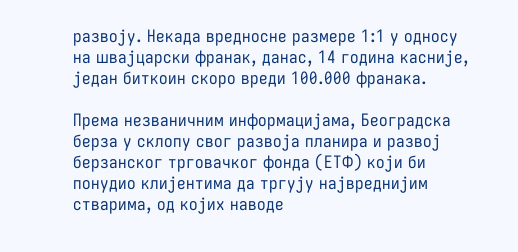развоју. Некада вредносне размере 1:1 у односу на швајцарски франак, данас, 14 година касније, један биткоин скоро вреди 100.000 франака.

Према незваничним информацијама, Београдска берза у склопу свог развоја планира и развој берзанског трговачког фонда (ЕТФ) који би понудио клијентима да тргују највреднијим стварима, од којих наводе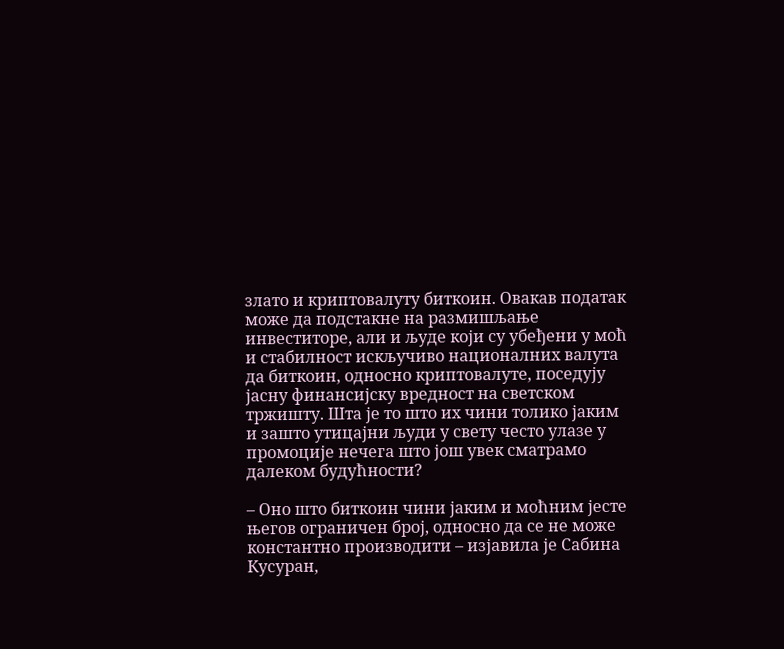злато и криптовалуту биткоин. Овакав податак може да подстакне на размишљање инвеститоре, али и људе који су убеђени у моћ и стабилност искључиво националних валута да биткоин, односно криптовалуте, поседују јасну финансијску вредност на светском тржишту. Шта је то што их чини толико јаким и зашто утицајни људи у свету често улазе у промоције нечега што још увек сматрамо далеком будућности?

– Оно што биткоин чини јаким и моћним јесте његов ограничен број, односно да се не може константно производити – изјавила је Сабина Кусуран,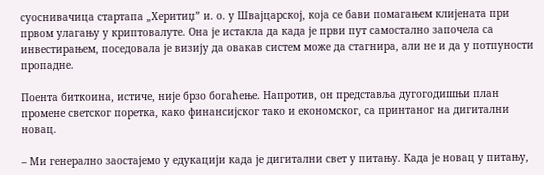суоснивачица стартапа „Херитиџ” и. о. у Швајцарској, која се бави помагањем клијената при првом улагању у криптовалуте. Она је истакла да када је први пут самостално започела са инвестирањем, поседовала је визију да овакав систем може да стагнира, али не и да у потпуности пропадне.

Поента биткоина, истиче, није брзо богаћење. Напротив, он представља дугогодишњи план промене светског поретка, како финансијског тако и економског, са принтаног на дигитални новац.

– Ми генерално заостајемо у едукацији када је дигитални свет у питању. Када је новац у питању,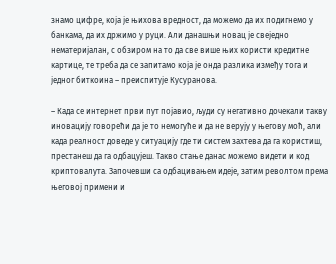знамо цифре, која је њихова вредност, да можемо да их подигнемо у банкама, да их држимо у руци. Али данашњи новац је свеједно нематеријалан, с обзиром на то да све више њих користи кредитне картице, те треба да се запитамо која је онда разлика између тога и једног биткоина – преиспитује Кусуранова.

– Када се интернет први пут појавио, људи су негативно дочекали такву иновацију говорећи да је то немогуће и да не верују у његову моћ, али када реалност доведе у ситуацију где ти систем захтева да га користиш, престанеш да га одбацујеш. Такво стање данас можемо видети и код криптовалута. Започевши са одбацивањем идеје, затим револтом према његовој примени и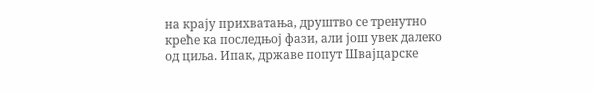на крају прихватања, друштво се тренутно креће ка последњој фази, али још увек далеко од циља. Ипак, државе попут Швајцарске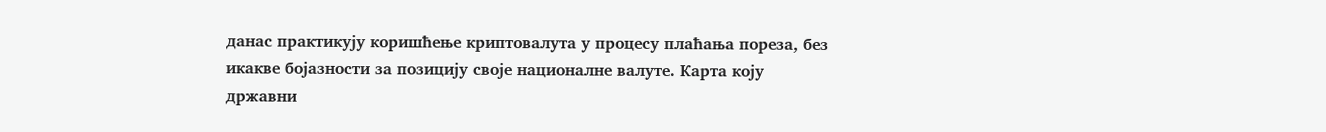данас практикују коришћење криптовалута у процесу плаћања пореза, без икакве бојазности за позицију своје националне валуте. Карта коју државни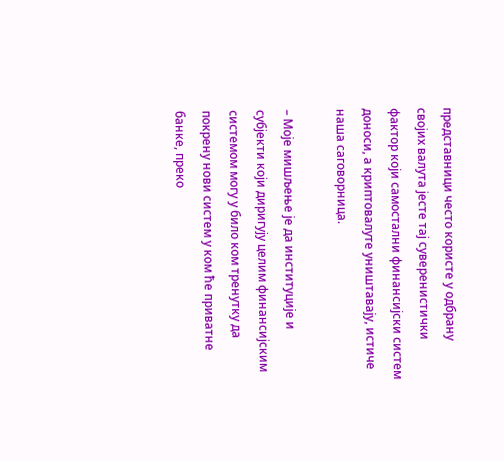представници често користе у одбрану својих валута јесте тај суверенистички фактор који самостални финансијски систем доноси, а криптовалуте уништавају, истиче наша саговорница.

– Моје мишљење је да институције и субјекти који диригују целим финансијским системом могу у било ком тренутку да покрену нови систем у ком ће приватне банке, преко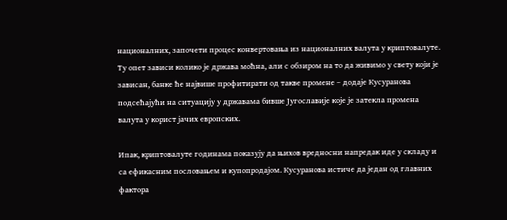националних, започети процес конвертовања из националних валута у криптовалуте. Ту опет зависи колико је држава моћна, али с обзиром на то да живимо у свету који је зависан, банке ће највише профитирати од такве промене – додаје Кусуранова подсећајући на ситуацију у државама бивше Југославије које је затекла промена валута у корист јачих европских.

Ипак, криптовалуте годинама показују да њихов вредносни напредак иде у складу и са ефикасним пословањем и купопродајом. Кусуранова истиче да један од главних фактора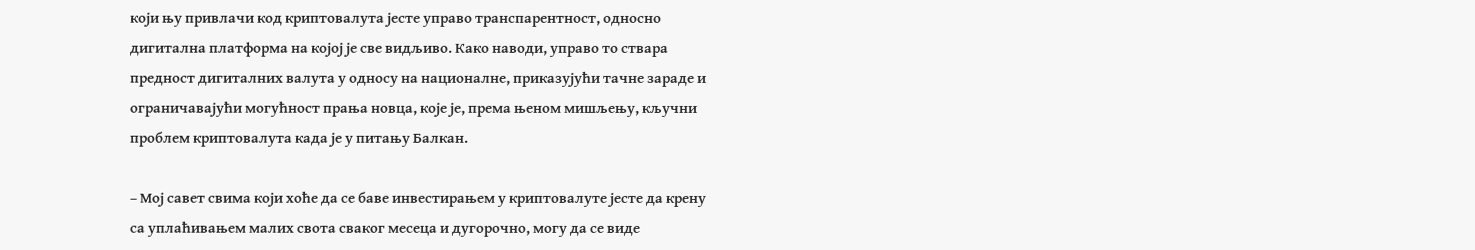који њу привлачи код криптовалута јесте управо транспарентност, односно дигитална платформа на којој је све видљиво. Како наводи, управо то ствара предност дигиталних валута у односу на националне, приказујући тачне зараде и ограничавајући могућност прања новца, које је, према њеном мишљењу, кључни проблем криптовалута када је у питању Балкан.

– Мој савет свима који хоће да се баве инвестирањем у криптовалуте јесте да крену са уплаћивањем малих свота сваког месеца и дугорочно, могу да се виде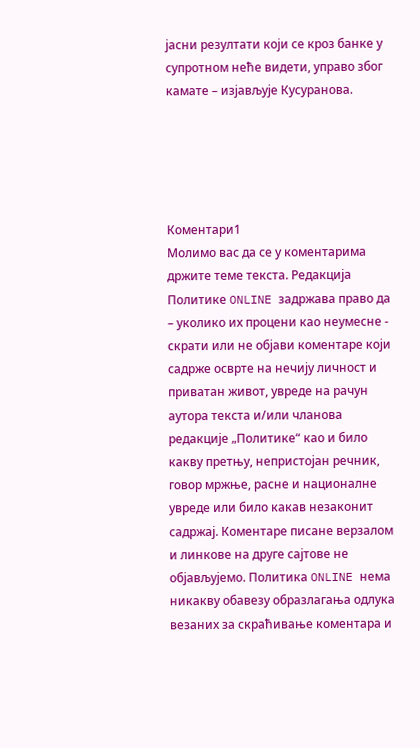јасни резултати који се кроз банке у супротном неће видети, управо због камате – изјављује Кусуранова.





Коментари1
Молимо вас да се у коментарима држите теме текста. Редакција Политике ONLINE задржава право да – уколико их процени као неумесне - скрати или не објави коментаре који садрже осврте на нечију личност и приватан живот, увреде на рачун аутора текста и/или чланова редакције „Политике“ као и било какву претњу, непристојан речник, говор мржње, расне и националне увреде или било какав незаконит садржај. Коментаре писане верзалом и линкове на друге сајтове не објављујемо. Политика ONLINE нема никакву обавезу образлагања одлука везаних за скраћивање коментара и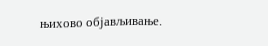њихово објављивање.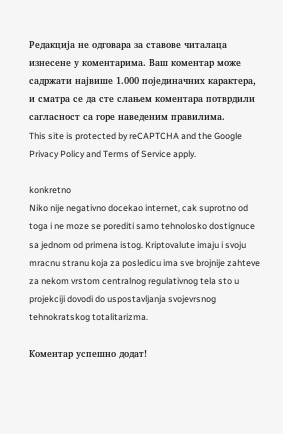Редакција не одговара за ставове читалаца изнесене у коментарима. Ваш коментар може садржати највише 1.000 појединачних карактера, и сматра се да сте слањем коментара потврдили сагласност са горе наведеним правилима.
This site is protected by reCAPTCHA and the Google Privacy Policy and Terms of Service apply.

konkretno
Niko nije negativno docekao internet, cak suprotno od toga i ne moze se porediti samo tehnolosko dostignuce sa jednom od primena istog. Kriptovalute imaju i svoju mracnu stranu koja za posledicu ima sve brojnije zahteve za nekom vrstom centralnog regulativnog tela sto u projekciji dovodi do uspostavljanja svojevrsnog tehnokratskog totalitarizma.

Комeнтар успeшно додат!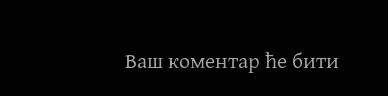Ваш комeнтар ћe бити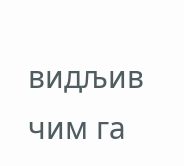видљив чим га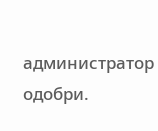администратор одобри.